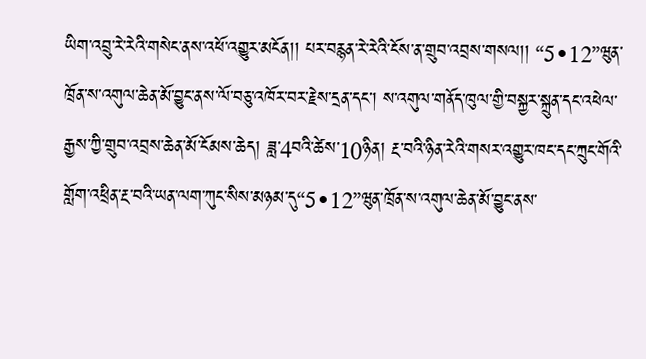ཡིག་འབྲུ་རེ་རེའི་གསེང་ནས་འཕོ་འགྱུར་མངོན།། པར་བརྙན་རེ་རེའི་ངོས་ན་གྲུབ་འབྲས་གསལ།། “5•12”ཝུན་ཁྲོན་ས་འགུལ་ཆེན་མོ་བྱུང་ནས་ལོ་བཅུ་འཁོར་བར་རྗེས་དྲན་དང་། ས་འགུལ་གནོད་ཁུལ་གྱི་བསྐྱར་སྐྲུན་དང་འཕེལ་རྒྱས་ཀྱི་གྲུབ་འབྲས་ཆེན་མོ་ངོམས་ཆེད། ཟླ་4བའི་ཚེས་10ཉིན། རྔ་བའི་ཉིན་རེའི་གསར་འགྱུར་ཁང་དང་ཀྲུང་གོའི་གློག་འཕྲིན་རྔ་བའི་ཡན་ལག་ཀུང་སིས་མཉམ་དུ“5•12”ཝུན་ཁྲོན་ས་འགུལ་ཆེན་མོ་བྱུང་ནས་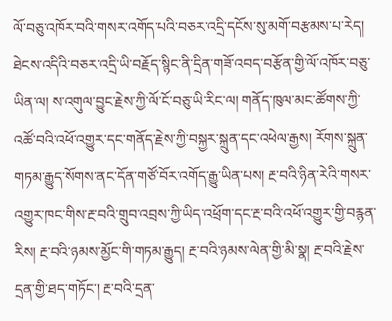ལོ་བཅུ་འཁོར་བའི་གསར་འགོད་པའི་བཅར་འདྲི་དངོས་སུ་མགོ་བརྩམས་པ་རེད།
ཐེངས་འདིའི་བཅར་འདྲི་ཡི་བརྗོད་སྙིང་ནི་དྲིན་གཟོ་འབད་བརྩོན་གྱི་ལོ་འཁོར་བཅུ་ཡིན་ལ། ས་འགུལ་བྱུང་རྗེས་ཀྱི་ལོ་ངོ་བཅུ་ཡི་རིང་ལ། གནོད་ཁུལ་མང་ཚོགས་ཀྱི་འཚོ་བའི་འཕོ་འགྱུར་དང་གནོད་རྗེས་ཀྱི་བསྐྱར་སྐྲུན་དང་འཕེལ་རྒྱས། རོགས་སྐྲུན་གཏམ་རྒྱུད་སོགས་ནང་དོན་གཙོ་བོར་འགོད་རྒྱུ་ཡིན་པས། རྔ་བའི་ཉིན་རེའི་གསར་འགྱུར་ཁང་གིས་རྔ་བའི་གྲུབ་འབྲས་ཀྱི་ཡིད་འཕྲོག་དང་རྔ་བའི་འཕོ་འགྱུར་གྱི་བརྙན་རིས། རྔ་བའི་ཉམས་མྱོང་གི་གཏམ་རྒྱུད། རྔ་བའི་ཉམས་ལེན་གྱི་མི་སྣ། རྔ་བའི་རྗེས་དྲན་གྱི་ཐད་གཏོང་། རྔ་བའི་དྲན་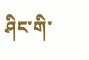ཤིང་གི་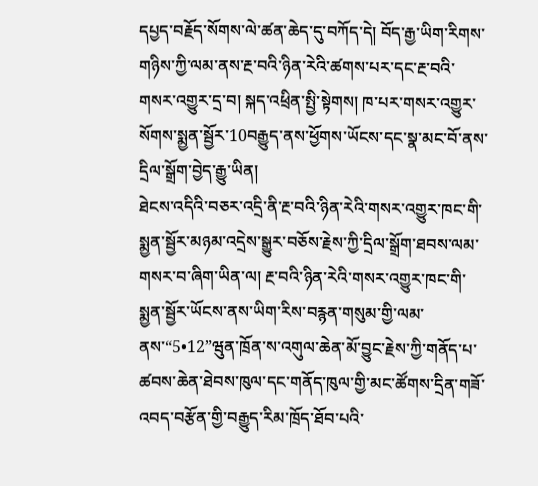དཔྱད་བརྗོད་སོགས་ལེ་ཚན་ཆེད་དུ་བཀོད་དེ། བོད་རྒྱ་ཡིག་རིགས་གཉིས་ཀྱི་ལམ་ནས་རྔ་བའི་ཉིན་རེའི་ཚགས་པར་དང་རྔ་བའི་གསར་འགྱུར་དྲ་བ། སྐད་འཕྲིན་སྤྱི་སྟེགས། ཁ་པར་གསར་འགྱུར་སོགས་སྨྱན་སྦྱོར་10བརྒྱུད་ནས་ཕྱོགས་ཡོངས་དང་སྣ་མང་བོ་ནས་དྲིལ་སྒྲོག་བྱེད་རྒྱུ་ཡིན།
ཐེངས་འདིའི་བཅར་འདྲི་ནི་རྔ་བའི་ཉིན་རེའི་གསར་འགྱུར་ཁང་གི་སྨྱན་སྦྱོར་མཉམ་འདྲེས་སྒྱུར་བཅོས་རྗེས་ཀྱི་དྲིལ་སྒྲོག་ཐབས་ལམ་གསར་བ་ཞིག་ཡིན་ལ། རྔ་བའི་ཉིན་རེའི་གསར་འགྱུར་ཁང་གི་སྨྱན་སྦྱོར་ཡོངས་ནས་ཡིག་རིས་བརྙན་གསུམ་གྱི་ལམ་ནས་“5•12”ཝུན་ཁྲོན་ས་འགུལ་ཆེན་མོ་བྱུང་རྗེས་ཀྱི་གནོད་པ་ཚབས་ཆེན་ཐེབས་ཁུལ་དང་གནོད་ཁུལ་གྱི་མང་ཚོགས་དྲིན་གཟོ་འབད་བརྩོན་གྱི་བརྒྱུད་རིམ་ཁྲོད་ཐོབ་པའི་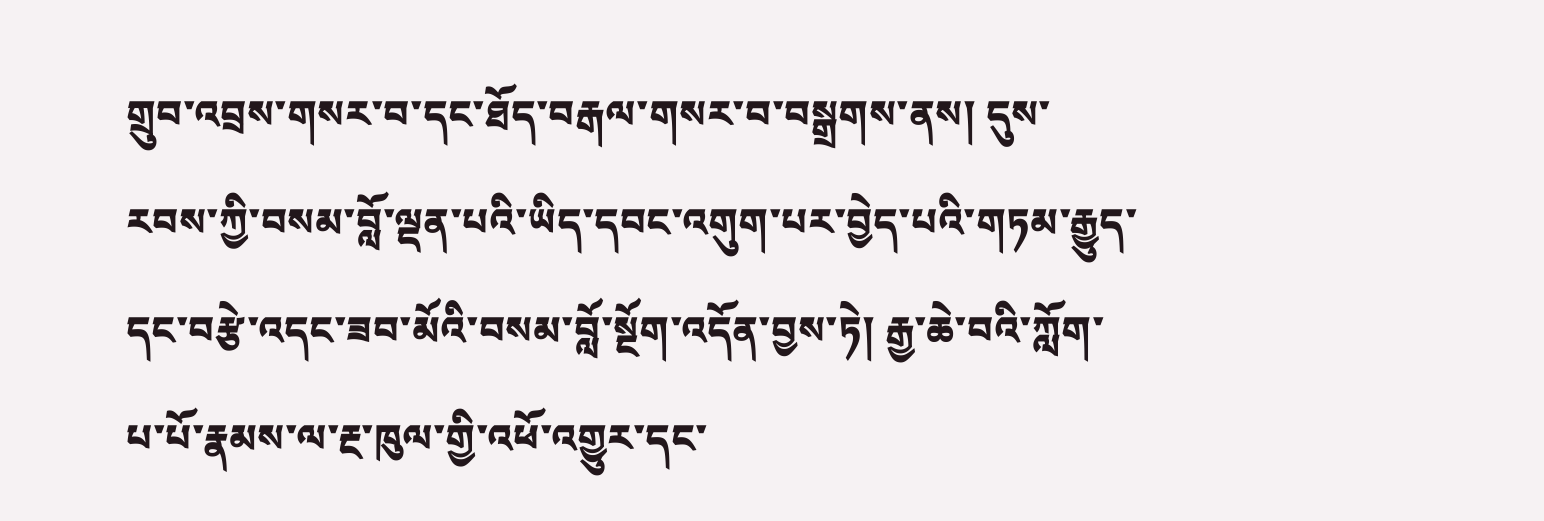གྲུབ་འབྲས་གསར་བ་དང་ཐོད་བརྒལ་གསར་བ་བསྒྲགས་ནས། དུས་རབས་ཀྱི་བསམ་བློ་ལྡན་པའི་ཡིད་དབང་འགུག་པར་བྱེད་པའི་གཏམ་རྒྱུད་དང་བརྩེ་འདང་ཟབ་མོའི་བསམ་བློ་སྔོག་འདོན་བྱས་ཏེ། རྒྱ་ཆེ་བའི་ཀློག་པ་པོ་རྣམས་ལ་རྔ་ཁུལ་གྱི་འཕོ་འགྱུར་དང་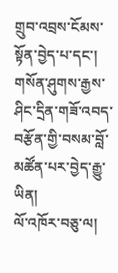གྲུབ་འབྲས་ངོམས་སྟོན་བྱེད་པ་དང་། གསོན་ཤུགས་རྒྱས་ཤིང་དྲིན་གཟོ་འབད་བརྩོན་གྱི་བསམ་བློ་མཚོན་པར་བྱེད་རྒྱུ་ཡིན།
ལོ་འཁོར་བཅུ་ལ།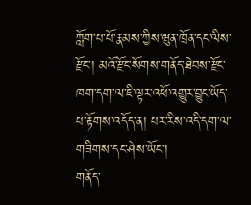ཀློག་པ་པོ་རྣམས་ཀྱིས་ཝུན་ཁྲོན་དང་ལིས་རྫོང་། མའོ་རྫོང་སོགས་གནོད་ཐེབས་རྫོང་ཁག་དག་ལ་ཇི་ལྟར་འཕོ་འགྱུར་བྱུང་ཡོད་པ་རྟོགས་འདོད་ན། པར་རིས་འདི་དག་ལ་གཟིགས་དང་ཤེས་ཡོང་།
གནོད་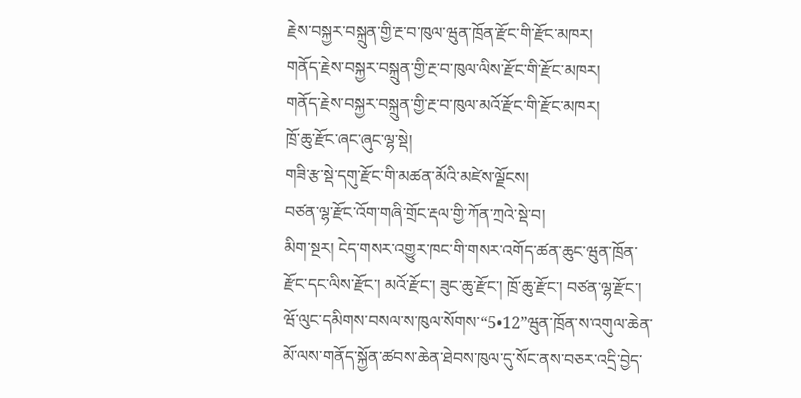རྗེས་བསྐྱར་བསྐྲུན་གྱི་རྔ་བ་ཁུལ་ཝུན་ཁྲོན་རྫོང་གི་རྫོང་མཁར།
གནོད་རྗེས་བསྐྱར་བསྐྲུན་གྱི་རྔ་བ་ཁུལ་ལིས་རྫོང་གི་རྫོང་མཁར།
གནོད་རྗེས་བསྐྱར་བསྐྲུན་གྱི་རྔ་བ་ཁུལ་མའོ་རྫོང་གི་རྫོང་མཁར།
ཁྲོ་ཆུ་རྫོང་ཞང་ཞུང་ལྷ་སྡེ།
གཟི་རྩ་སྡེ་དགུ་རྫོང་གི་མཚན་མོའི་མཛེས་ལྗོངས།
བཙན་ལྷ་རྫོང་འོག་གཞི་གྲོང་རྡལ་གྱི་ཀོན་ཀྲའེ་སྡེ་བ།
མིག་སྔར། ངེད་གསར་འགྱུར་ཁང་གི་གསར་འགོད་ཚན་ཆུང་ཝུན་ཁྲོན་རྫོང་དང་ལིས་རྫོང་། མའོ་རྫོང་། ཟུང་ཆུ་རྫོང་། ཁྲོ་ཆུ་རྫོང་། བཙན་ལྷ་རྫོང་། ཝོ་ལུང་དམིགས་བསལ་ས་ཁུལ་སོགས་“5•12”ཝུན་ཁྲོན་ས་འགུལ་ཆེན་མོ་ལས་གནོད་སྐྱོན་ཚབས་ཆེན་ཐེབས་ཁུལ་དུ་སོང་ནས་བཅར་འདྲི་བྱེད་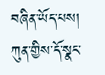བཞིན་ཡོད་པས། ཀུན་གྱིས་དོ་སྣང་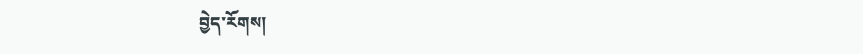བྱེད་རོགས།